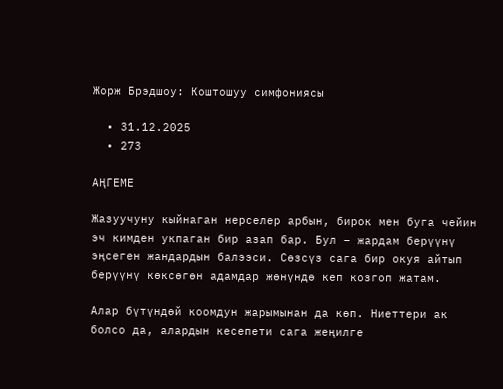Жорж Брэдшоу: Коштошуу симфониясы

  • 31.12.2025
  • 273

АҢГЕМЕ

Жазуучуну кыйнаган нерселер арбын, бирок мен буга чейин эч кимден укпаган бир азап бар. Бул – жардам берүүнү эңсеген жандардын балээси. Сөзсүз сага бир окуя айтып берүүнү көксөгөн адамдар жөнүндө кеп козгоп жатам.

Алар бүтүндөй коомдун жарымынан да көп. Ниеттери ак болсо да, алардын кесепети сага жеңилге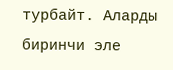турбайт. Аларды биринчи эле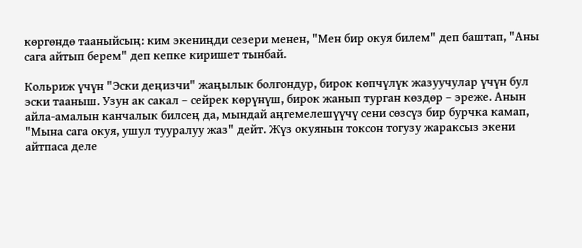көргөндө тааныйсың: ким экениңди сезери менен, "Мен бир окуя билем" деп баштап, "Аны сага айтып берем" деп кепке киришет тынбай.

Кольриж үчүн "Эски деңизчи" жаңылык болгондур, бирок көпчүлүк жазуучулар үчүн бул эски тааныш. Узун ак сакал – сейрек көрүнүш, бирок жанып турган көздөр – эреже. Анын айла-амалын канчалык билсең да, мындай аңгемелешүүчү сени сөзсүз бир бурчка камап, "Мына сага окуя, ушул тууралуу жаз" дейт. Жүз окуянын токсон тогузу жараксыз экени айтпаса деле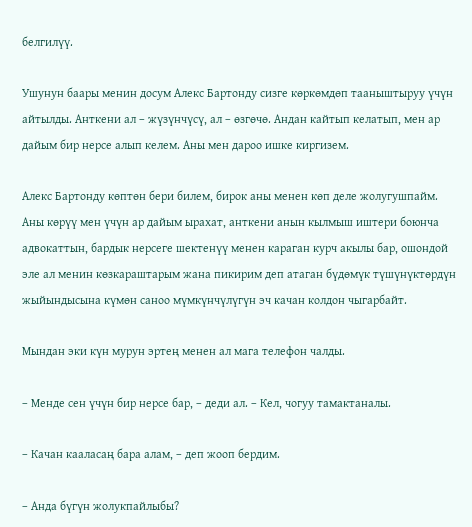белгилүү.

Ушунун баары менин досум Алекс Бартонду сизге көркөмдөп тааныштыруу үчүн айтылды. Анткени ал – жүзүнчүсү, ал – өзгөчө. Андан кайтып келатып, мен ар дайым бир нерсе алып келем. Аны мен дароо ишке киргизем.

Алекс Бартонду көптөн бери билем, бирок аны менен көп деле жолугушпайм. Аны көрүү мен үчүн ар дайым ырахат, анткени анын кылмыш иштери боюнча адвокаттын, бардык нерсеге шектенүү менен караган курч акылы бар, ошондой эле ал менин көзкараштарым жана пикирим деп атаган бүдөмүк түшүнүктөрдүн жыйындысына күмөн саноо мүмкүнчүлүгүн эч качан колдон чыгарбайт.

Мындан эки күн мурун эртең менен ал мага телефон чалды.

– Менде сен үчүн бир нерсе бар, – деди ал. – Кел, чогуу тамактаналы.

– Качан кааласаң бара алам, – деп жооп бердим.

– Анда бүгүн жолукпайлыбы?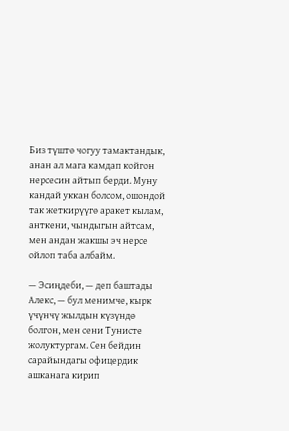Биз түштө чогуу тамактандык, анан ал мага камдап койгон нерсесин айтып берди. Муну кандай уккан болсом, ошондой так жеткирүүгө аракет кылам, анткени, чындыгын айтсам, мен андан жакшы эч нерсе ойлоп таба албайм.

— Эсиңдеби, — деп баштады Алекс, — бул менимче, кырк үчүнчү жылдын күзүндө болгон, мен сени Тунисте жолуктургам. Сен бейдин сарайындагы офицердик ашканага кирип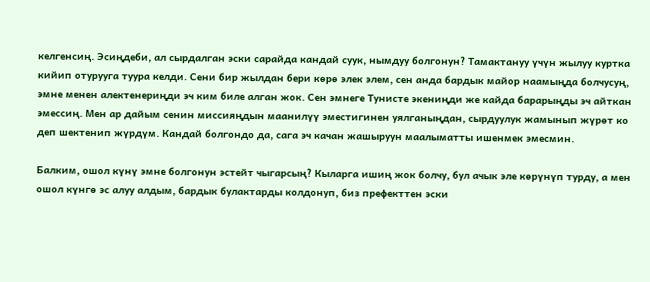келгенсиң. Эсиңдеби, ал сырдалган эски сарайда кандай суук, нымдуу болгонун? Тамактануу үчүн жылуу куртка кийип отурууга туура келди. Сени бир жылдан бери көрө элек элем, сен анда бардык майор наамыңда болчусуң, эмне менен алектенериңди эч ким биле алган жок. Сен эмнеге Тунисте экениңди же кайда барарыңды эч айткан эмессиң. Мен ар дайым сенин миссияңдын маанилүү эместигинен уялганыңдан, сырдуулук жамынып жүрөт ко деп шектенип жүрдүм. Кандай болгондо да, сага эч качан жашыруун маалыматты ишенмек эмесмин.

Балким, ошол күнү эмне болгонун эстейт чыгарсың? Кыларга ишиң жок болчу, бул ачык эле көрүнүп турду, а мен ошол күнгө эс алуу алдым, бардык булактарды колдонуп, биз префекттен эски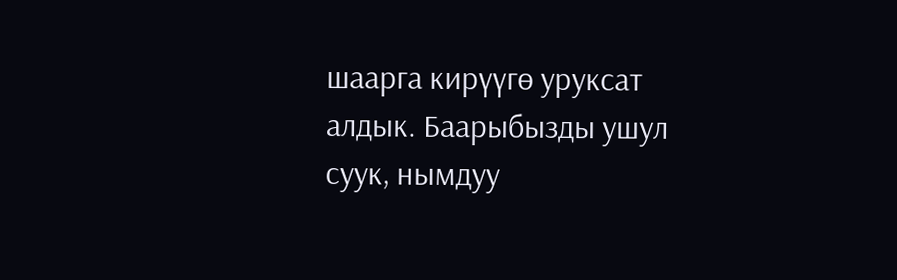шаарга кирүүгө уруксат алдык. Баарыбызды ушул суук, нымдуу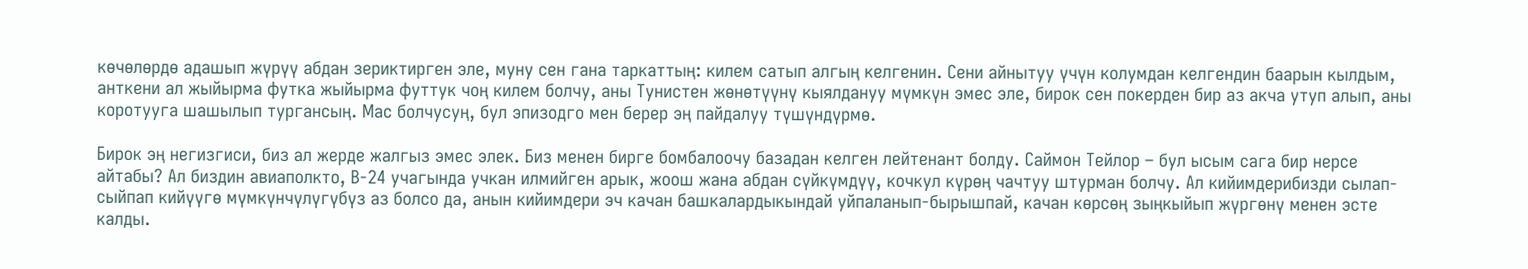көчөлөрдө адашып жүрүү абдан зериктирген эле, муну сен гана таркаттың: килем сатып алгың келгенин. Сени айнытуу үчүн колумдан келгендин баарын кылдым, анткени ал жыйырма футка жыйырма футтук чоң килем болчу, аны Тунистен жөнөтүүнү кыялдануу мүмкүн эмес эле, бирок сен покерден бир аз акча утуп алып, аны коротууга шашылып тургансың. Мас болчусуң, бул эпизодго мен берер эң пайдалуу түшүндүрмө.

Бирок эң негизгиси, биз ал жерде жалгыз эмес элек. Биз менен бирге бомбалоочу базадан келген лейтенант болду. Саймон Тейлор – бул ысым сага бир нерсе айтабы? Ал биздин авиаполкто, В-24 учагында учкан илмийген арык, жоош жана абдан сүйкүмдүү, кочкул күрөң чачтуу штурман болчу. Ал кийимдерибизди сылап-сыйпап кийүүгө мүмкүнчүлүгүбүз аз болсо да, анын кийимдери эч качан башкалардыкындай уйпаланып-бырышпай, качан көрсөң зыңкыйып жүргөнү менен эсте калды.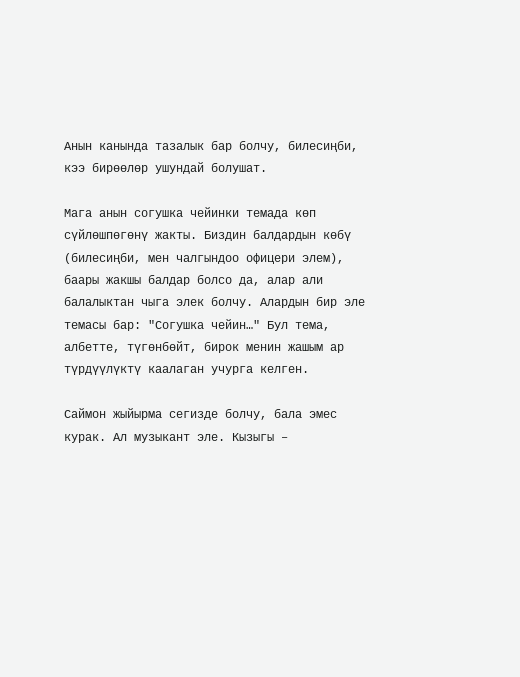Анын канында тазалык бар болчу, билесиңби, кээ бирөөлөр ушундай болушат.

Мага анын согушка чейинки темада көп сүйлөшпөгөнү жакты. Биздин балдардын көбү (билесиңби, мен чалгындоо офицери элем), баары жакшы балдар болсо да, алар али балалыктан чыга элек болчу. Алардын бир эле темасы бар: "Согушка чейин…" Бул тема, албетте, түгөнбөйт, бирок менин жашым ар түрдүүлүктү каалаган учурга келген.

Саймон жыйырма сегизде болчу, бала эмес курак. Ал музыкант эле. Кызыгы –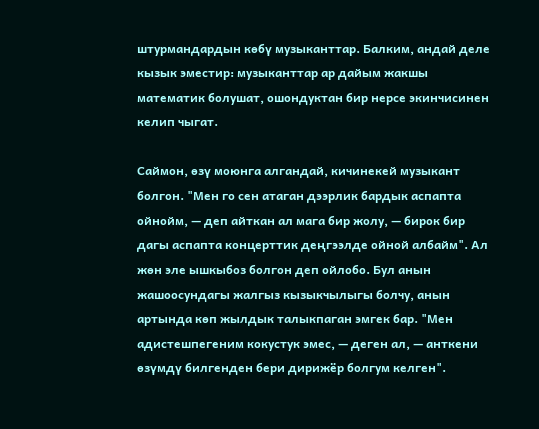штурмандардын көбү музыканттар. Балким, андай деле кызык эместир: музыканттар ар дайым жакшы математик болушат, ошондуктан бир нерсе экинчисинен келип чыгат.

Саймон, өзү моюнга алгандай, кичинекей музыкант болгон. "Мен го сен атаган дээрлик бардык аспапта ойнойм, — деп айткан ал мага бир жолу, — бирок бир дагы аспапта концерттик деңгээлде ойной албайм". Ал жөн эле ышкыбоз болгон деп ойлобо. Бул анын жашоосундагы жалгыз кызыкчылыгы болчу, анын артында көп жылдык талыкпаган эмгек бар. "Мен адистешпегеним кокустук эмес, — деген ал, — анткени өзүмдү билгенден бери дирижёр болгум келген".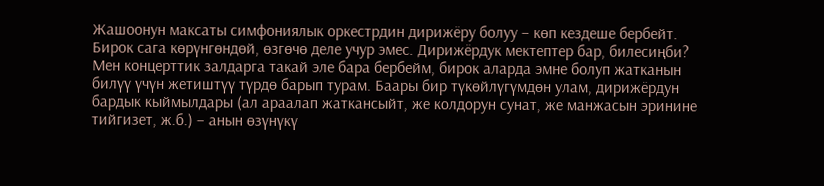Жашоонун максаты симфониялык оркестрдин дирижёру болуу – көп кездеше бербейт. Бирок сага көрүнгөндөй, өзгөчө деле учур эмес. Дирижёрдук мектептер бар, билесиңби? Мен концерттик залдарга такай эле бара бербейм, бирок аларда эмне болуп жатканын билүү үчүн жетиштүү түрдө барып турам. Баары бир түкөйлүгүмдөн улам, дирижёрдун бардык кыймылдары (ал араалап жаткансыйт, же колдорун сунат, же манжасын эринине тийгизет, ж.б.) – анын өзүнүкү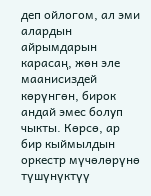деп ойлогом, ал эми алардын айрымдарын карасаң, жөн эле маанисиздей көрүнгөн, бирок андай эмес болуп чыкты. Көрсө, ар бир кыймылдын оркестр мүчөлөрүнө түшүнүктүү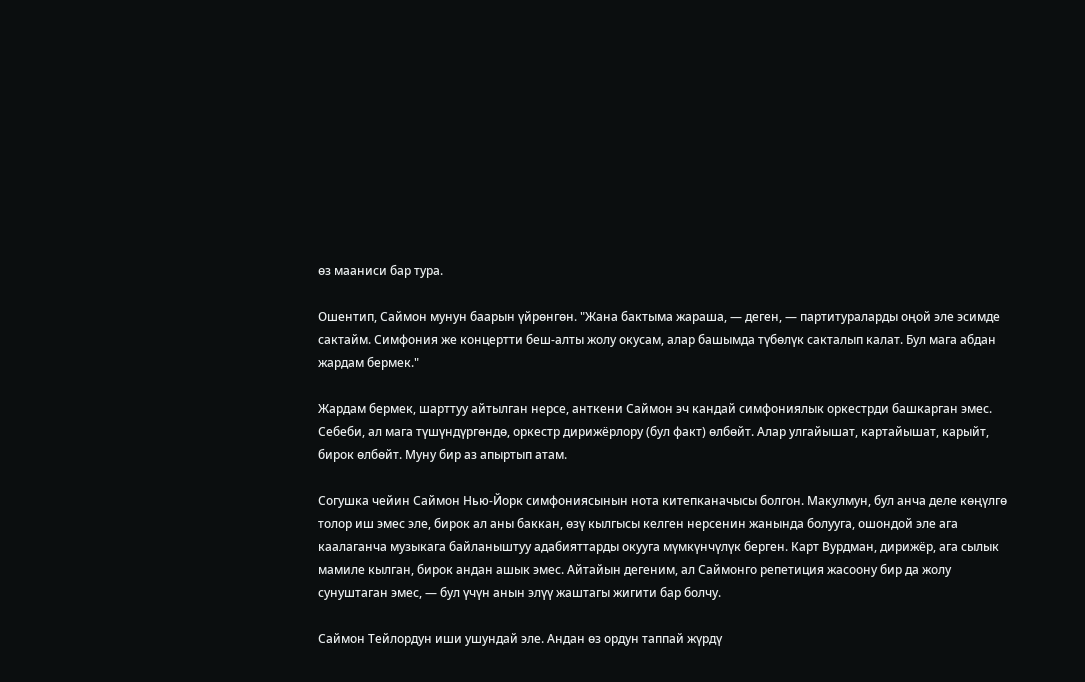өз мааниси бар тура.

Ошентип, Саймон мунун баарын үйрөнгөн. "Жана бактыма жараша, — деген, — партитураларды оңой эле эсимде сактайм. Симфония же концертти беш-алты жолу окусам, алар башымда түбөлүк сакталып калат. Бул мага абдан жардам бермек."

Жардам бермек, шарттуу айтылган нерсе, анткени Саймон эч кандай симфониялык оркестрди башкарган эмес. Себеби, ал мага түшүндүргөндө, оркестр дирижёрлору (бул факт) өлбөйт. Алар улгайышат, картайышат, карыйт, бирок өлбөйт. Муну бир аз апыртып атам.

Согушка чейин Саймон Нью-Йорк симфониясынын нота китепканачысы болгон. Макулмун, бул анча деле көңүлгө толор иш эмес эле, бирок ал аны баккан, өзү кылгысы келген нерсенин жанында болууга, ошондой эле ага каалаганча музыкага байланыштуу адабияттарды окууга мүмкүнчүлүк берген. Карт Вурдман, дирижёр, ага сылык мамиле кылган, бирок андан ашык эмес. Айтайын дегеним, ал Саймонго репетиция жасоону бир да жолу сунуштаган эмес, — бул үчүн анын элүү жаштагы жигити бар болчу.

Саймон Тейлордун иши ушундай эле. Андан өз ордун таппай жүрдү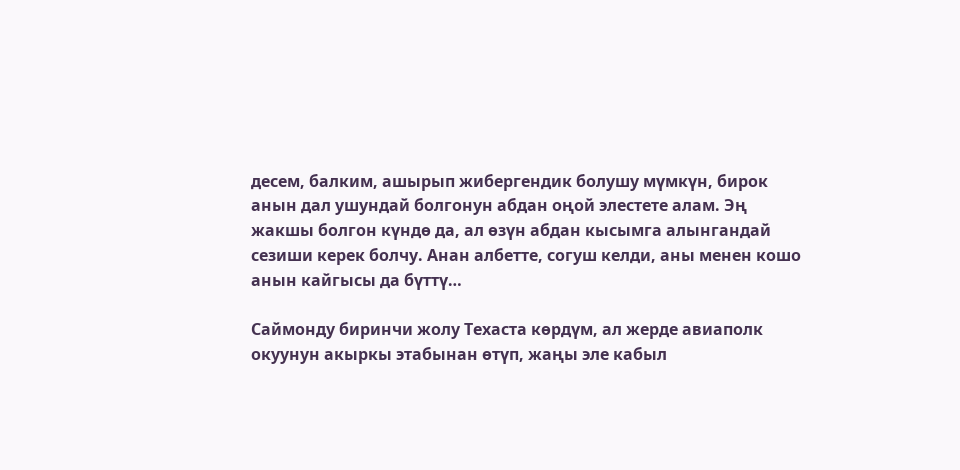десем, балким, ашырып жибергендик болушу мүмкүн, бирок анын дал ушундай болгонун абдан оңой элестете алам. Эң жакшы болгон күндө да, ал өзүн абдан кысымга алынгандай сезиши керек болчу. Анан албетте, согуш келди, аны менен кошо анын кайгысы да бүттү…

Саймонду биринчи жолу Техаста көрдүм, ал жерде авиаполк окуунун акыркы этабынан өтүп, жаңы эле кабыл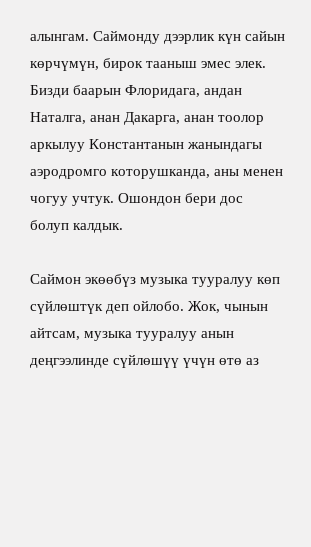алынгам. Саймонду дээрлик күн сайын көрчүмүн, бирок тааныш эмес элек. Бизди баарын Флоридага, андан Наталга, анан Дакарга, анан тоолор аркылуу Константанын жанындагы аэродромго которушканда, аны менен чогуу учтук. Ошондон бери дос болуп калдык.

Саймон экөөбүз музыка тууралуу көп сүйлөштүк деп ойлобо. Жок, чынын айтсам, музыка тууралуу анын деңгээлинде сүйлөшүү үчүн өтө аз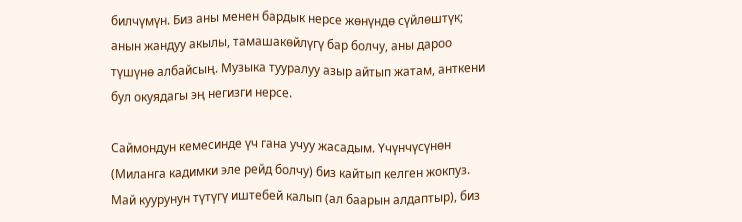билчүмүн. Биз аны менен бардык нерсе жөнүндө сүйлөштүк; анын жандуу акылы, тамашакөйлүгү бар болчу, аны дароо түшүнө албайсың. Музыка тууралуу азыр айтып жатам, анткени бул окуядагы эң негизги нерсе.

Саймондун кемесинде үч гана учуу жасадым. Үчүнчүсүнөн (Миланга кадимки эле рейд болчу) биз кайтып келген жокпуз. Май куурунун түтүгү иштебей калып (ал баарын алдаптыр), биз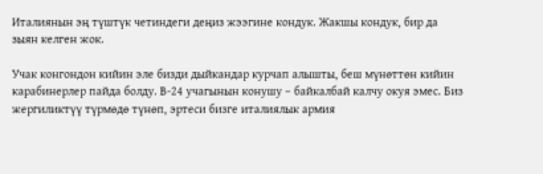Италиянын эң түштүк четиндеги деңиз жээгине кондук. Жакшы кондук, бир да зыян келген жок.

Учак конгондон кийин эле бизди дыйкандар курчап алышты, беш мүнөттөн кийин карабинерлер пайда болду. В-24 учагынын конушу – байкалбай калчу окуя эмес. Биз жергиликтүү түрмөдө түнөп, эртеси бизге италиялык армия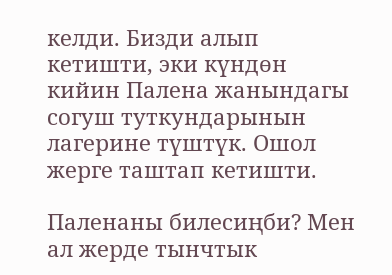келди. Бизди алып кетишти, эки күндөн кийин Палена жанындагы согуш туткундарынын лагерине түштүк. Ошол жерге таштап кетишти.

Паленаны билесиңби? Мен ал жерде тынчтык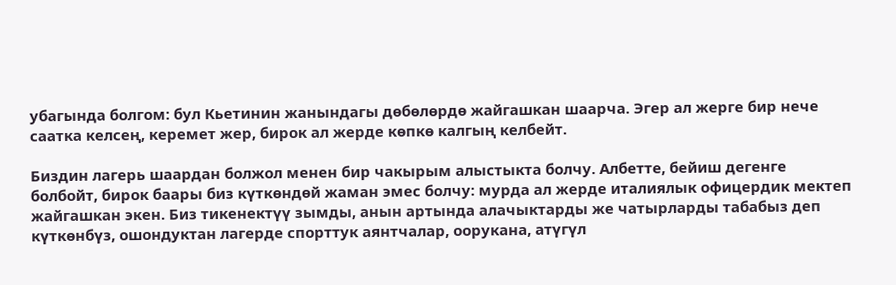убагында болгом: бул Кьетинин жанындагы дөбөлөрдө жайгашкан шаарча. Эгер ал жерге бир нече саатка келсең, керемет жер, бирок ал жерде көпкө калгың келбейт.

Биздин лагерь шаардан болжол менен бир чакырым алыстыкта болчу. Албетте, бейиш дегенге болбойт, бирок баары биз күткөндөй жаман эмес болчу: мурда ал жерде италиялык офицердик мектеп жайгашкан экен. Биз тикенектүү зымды, анын артында алачыктарды же чатырларды табабыз деп күткөнбүз, ошондуктан лагерде спорттук аянтчалар, оорукана, атүгүл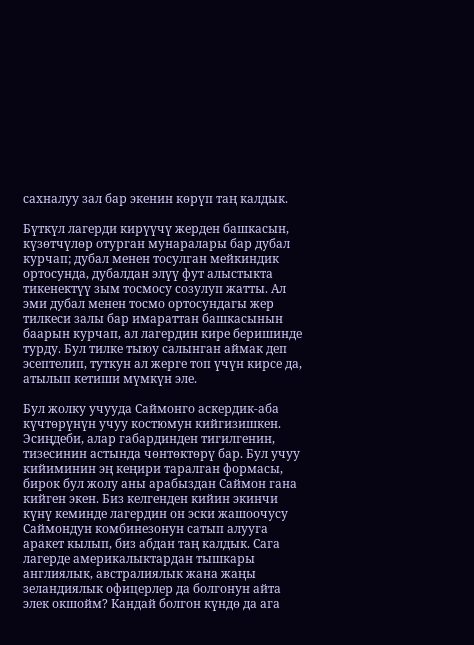сахналуу зал бар экенин көрүп таң калдык.

Бүткүл лагерди кирүүчү жерден башкасын, күзөтчүлөр отурган мунаралары бар дубал курчап; дубал менен тосулган мейкиндик ортосунда, дубалдан элүү фут алыстыкта тикенектүү зым тосмосу созулуп жатты. Ал эми дубал менен тосмо ортосундагы жер тилкеси залы бар имараттан башкасынын баарын курчап, ал лагердин кире беришинде турду. Бул тилке тыюу салынган аймак деп эсептелип, туткун ал жерге топ үчүн кирсе да, атылып кетиши мүмкүн эле.

Бул жолку учууда Саймонго аскердик-аба күчтөрүнүн учуу костюмун кийгизишкен. Эсиңдеби, алар габардинден тигилгенин, тизесинин астында чөнтөктөрү бар. Бул учуу кийиминин эң кеңири таралган формасы, бирок бул жолу аны арабыздан Саймон гана кийген экен. Биз келгенден кийин экинчи күнү кеминде лагердин он эски жашоочусу Саймондун комбинезонун сатып алууга аракет кылып, биз абдан таң калдык. Сага лагерде америкалыктардан тышкары англиялык, австралиялык жана жаңы зеландиялык офицерлер да болгонун айта элек окшойм? Кандай болгон күндө да ага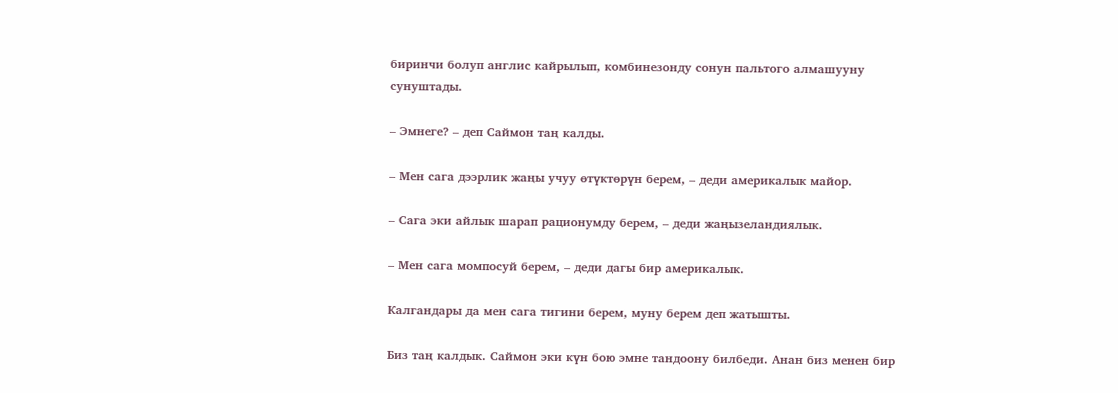биринчи болуп англис кайрылып, комбинезонду сонун пальтого алмашууну сунуштады.

– Эмнеге? – деп Саймон таң калды.

– Мен сага дээрлик жаңы учуу өтүктөрүн берем, – деди америкалык майор.

– Сага эки айлык шарап рационумду берем, – деди жаңызеландиялык.

– Мен сага момпосуй берем, – деди дагы бир америкалык.

Калгандары да мен сага тигини берем, муну берем деп жатышты.

Биз таң калдык. Саймон эки күн бою эмне тандоону билбеди. Анан биз менен бир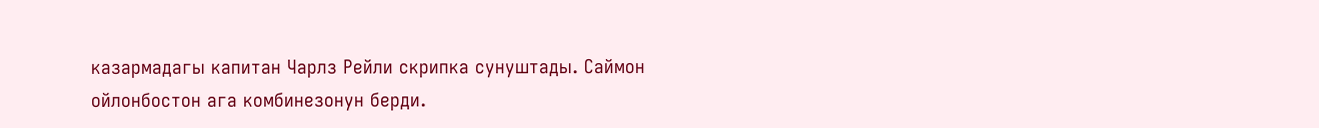казармадагы капитан Чарлз Рейли скрипка сунуштады. Саймон ойлонбостон ага комбинезонун берди.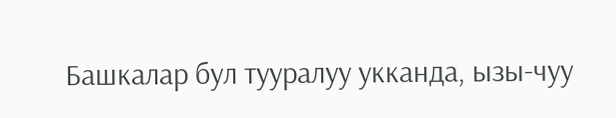Башкалар бул тууралуу укканда, ызы-чуу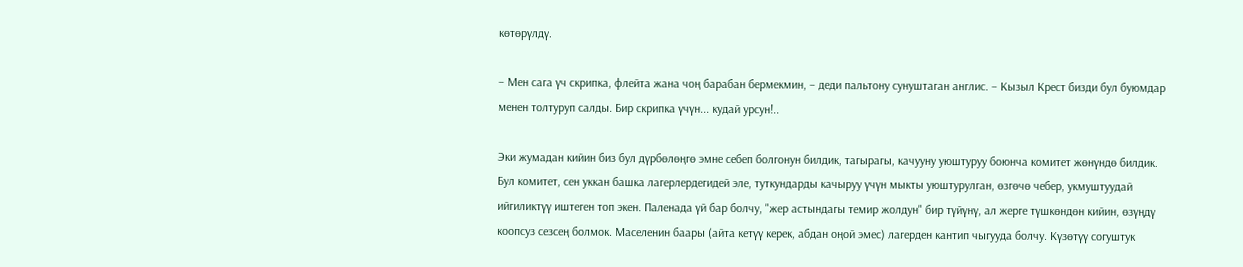көтөрүлдү.

– Мен сага үч скрипка, флейта жана чоң барабан бермекмин, – деди пальтону сунуштаган англис. – Кызыл Крест бизди бул буюмдар менен толтуруп салды. Бир скрипка үчүн... кудай урсун!..

Эки жумадан кийин биз бул дүрбөлөңгө эмне себеп болгонун билдик, тагырагы, качууну уюштуруу боюнча комитет жөнүндө билдик. Бул комитет, сен уккан башка лагерлердегидей эле, туткундарды качыруу үчүн мыкты уюштурулган, өзгөчө чебер, укмуштуудай ийгиликтүү иштеген топ экен. Паленада үй бар болчу, "жер астындагы темир жолдун" бир түйүнү, ал жерге түшкөндөн кийин, өзүңдү коопсуз сезсең болмок. Маселенин баары (айта кетүү керек, абдан оңой эмес) лагерден кантип чыгууда болчу. Күзөтүү согуштук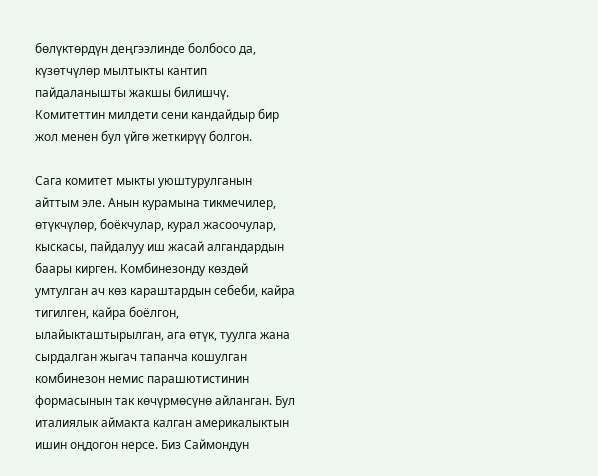бөлүктөрдүн деңгээлинде болбосо да, күзөтчүлөр мылтыкты кантип пайдаланышты жакшы билишчү. Комитеттин милдети сени кандайдыр бир жол менен бул үйгө жеткирүү болгон.

Сага комитет мыкты уюштурулганын айттым эле. Анын курамына тикмечилер, өтүкчүлөр, боёкчулар, курал жасоочулар, кыскасы, пайдалуу иш жасай алгандардын баары кирген. Комбинезонду көздөй умтулган ач көз караштардын себеби, кайра тигилген, кайра боёлгон, ылайыкташтырылган, ага өтүк, туулга жана сырдалган жыгач тапанча кошулган комбинезон немис парашютистинин формасынын так көчүрмөсүнө айланган. Бул италиялык аймакта калган америкалыктын ишин оңдогон нерсе. Биз Саймондун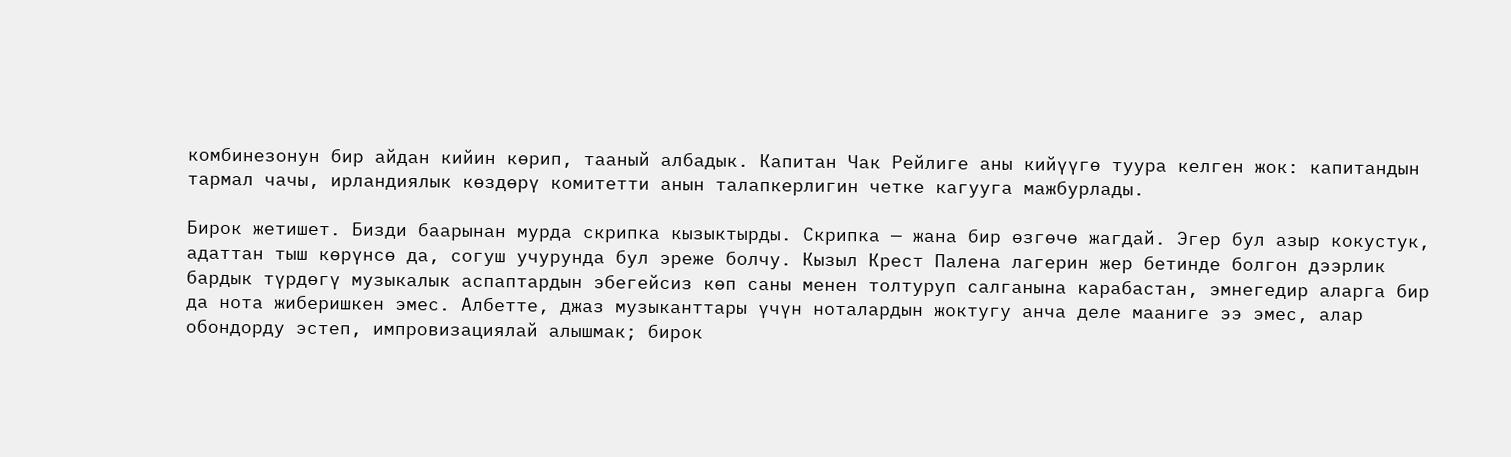комбинезонун бир айдан кийин көрип, тааный албадык. Капитан Чак Рейлиге аны кийүүгө туура келген жок: капитандын тармал чачы, ирландиялык көздөрү комитетти анын талапкерлигин четке кагууга мажбурлады.

Бирок жетишет. Бизди баарынан мурда скрипка кызыктырды. Скрипка — жана бир өзгөчө жагдай. Эгер бул азыр кокустук, адаттан тыш көрүнсө да, согуш учурунда бул эреже болчу. Кызыл Крест Палена лагерин жер бетинде болгон дээрлик бардык түрдөгү музыкалык аспаптардын эбегейсиз көп саны менен толтуруп салганына карабастан, эмнегедир аларга бир да нота жиберишкен эмес. Албетте, джаз музыканттары үчүн ноталардын жоктугу анча деле мааниге ээ эмес, алар обондорду эстеп, импровизациялай алышмак; бирок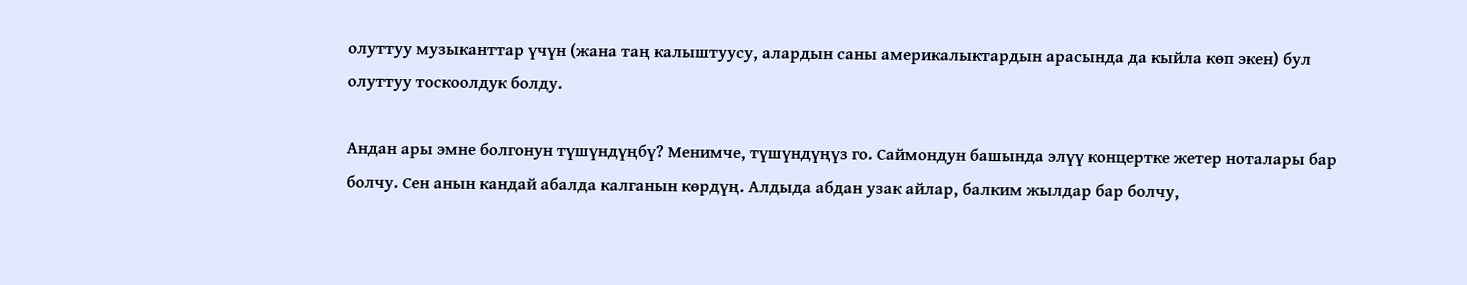олуттуу музыканттар үчүн (жана таң калыштуусу, алардын саны америкалыктардын арасында да кыйла көп экен) бул олуттуу тоскоолдук болду.

Андан ары эмне болгонун түшүндүңбү? Менимче, түшүндүңүз го. Саймондун башында элүү концертке жетер ноталары бар болчу. Сен анын кандай абалда калганын көрдүң. Алдыда абдан узак айлар, балким жылдар бар болчу,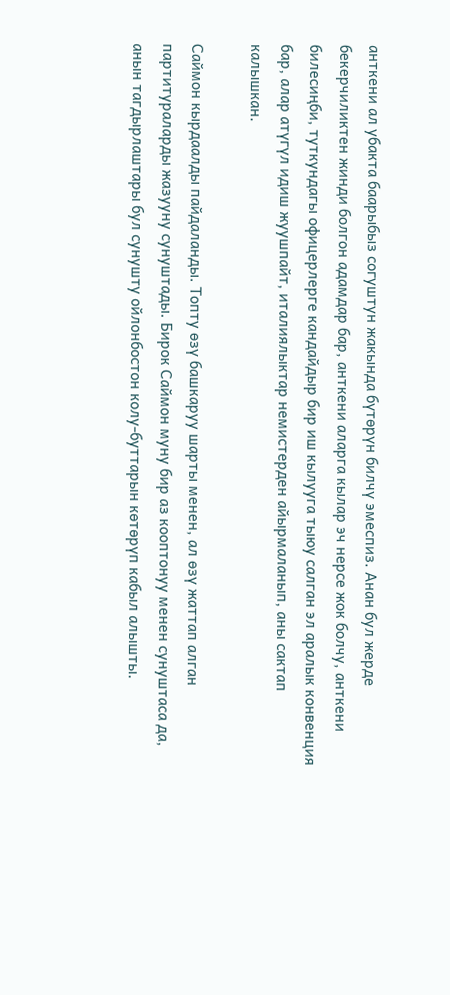анткени ал убакта баарыбыз согуштун жакында бүтөрүн билчү эмеспиз. Анан бул жерде бекерчиликтен жинди болгон адамдар бар, анткени аларга кылар эч нерсе жок болчу, анткени билесиңби, туткундагы офицерлерге кандайдыр бир иш кылууга тыюу салган эл аралык конвенция бар, алар атүгүл идиш жуушпайт, италиялыктар немистерден айырмаланып, аны сактап калышкан.

Саймон кырдаалды пайдаланды. Топту өзү башкаруу шарты менен, ал өзү жаттап алган партитураларды жазууну сунуштады. Бирок Саймон муну бир аз кооптонуу менен сунуштаса да, анын тагдырлаштары бул сунушту ойлонбостон колу-буттарын көтөрүп кабыл алышты.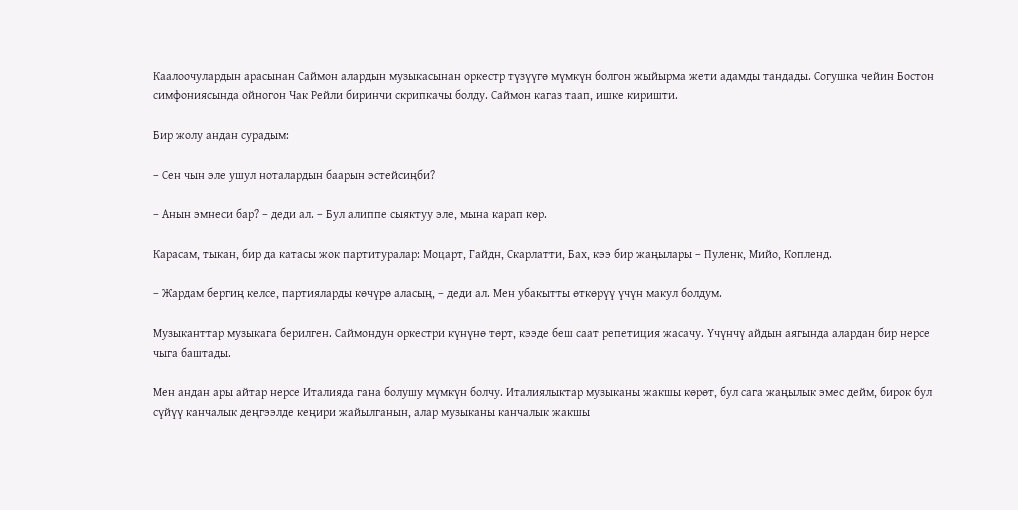Каалоочулардын арасынан Саймон алардын музыкасынан оркестр түзүүгө мүмкүн болгон жыйырма жети адамды тандады. Согушка чейин Бостон симфониясында ойногон Чак Рейли биринчи скрипкачы болду. Саймон кагаз таап, ишке киришти.

Бир жолу андан сурадым:

– Сен чын эле ушул ноталардын баарын эстейсиңби?

– Анын эмнеси бар? – деди ал. – Бул алиппе сыяктуу эле, мына карап көр.

Карасам, тыкан, бир да катасы жок партитуралар: Моцарт, Гайдн, Скарлатти, Бах, кээ бир жаңылары – Пуленк, Мийо, Копленд.

– Жардам бергиң келсе, партияларды көчүрө аласың, – деди ал. Мен убакытты өткөрүү үчүн макул болдум.

Музыканттар музыкага берилген. Саймондун оркестри күнүнө төрт, кээде беш саат репетиция жасачу. Үчүнчү айдын аягында алардан бир нерсе чыга баштады.

Мен андан ары айтар нерсе Италияда гана болушу мүмкүн болчу. Италиялыктар музыканы жакшы көрөт, бул сага жаңылык эмес дейм, бирок бул сүйүү канчалык деңгээлде кеңири жайылганын, алар музыканы канчалык жакшы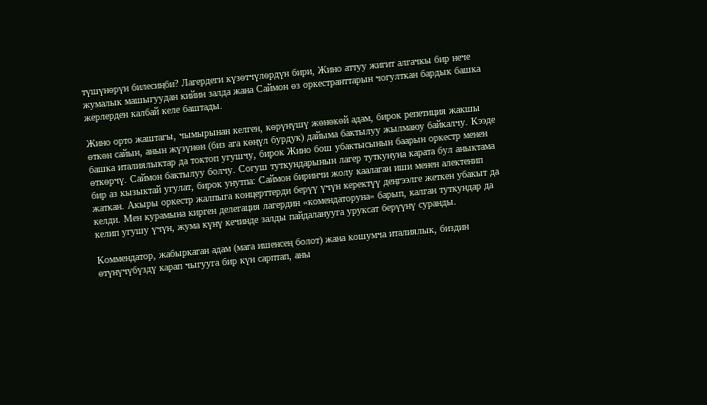түшүнөрүн билесиңби? Лагердеги күзөтчүлөрдүн бири, Жино аттуу жигит алгачкы бир нече жумалык машыгуудан кийин залда жана Саймон өз оркестранттарын чогулткан бардык башка жерлерден калбай келе баштады.

Жино орто жаштагы, чымырынан келген, көрүнүшү жөнөкөй адам, бирок репетиция жакшы өткөн сайын, анын жүзүнөн (биз ага көңүл бурдук) дайыма бактылуу жылмаюу байкалчу. Кээде башка италиялыктар да токтоп угушчу, бирок Жино бош убактысынын баарын оркестр менен өткөрчү. Саймон бактылуу болчу. Согуш туткундарынын лагер туткунуна карата бул аныктама бир аз кызыктай угулат, бирок унутпа: Саймон биринчи жолу каалаган иши менен алектенип жаткан. Акыры оркестр жалпыга концерттерди берүү үчүн керектүү деңгээлге жеткен убакыт да келди. Мен курамына кирген делегация лагердин «комендаторуна» барып, калган туткундар да келип угушу үчүн, жума күнү кечинде залды пайдаланууга уруксат берүүнү суранды.

Коммендатор, жабыркаган адам (мага ишенсең болот) жана кошумча италиялык, биздин өтүнүчүбүздү карап чыгууга бир күн сарптап, аны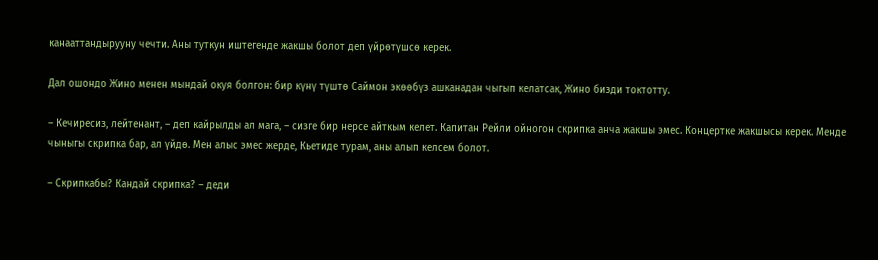канааттандырууну чечти. Аны туткун иштегенде жакшы болот деп үйрөтүшсө керек.

Дал ошондо Жино менен мындай окуя болгон: бир күнү түштө Саймон экөөбүз ашканадан чыгып келатсак, Жино бизди токтотту.

– Кечиресиз, лейтенант, – деп кайрылды ал мага, – сизге бир нерсе айткым келет. Капитан Рейли ойногон скрипка анча жакшы эмес. Концертке жакшысы керек. Менде чыныгы скрипка бар, ал үйдө. Мен алыс эмес жерде, Кьетиде турам, аны алып келсем болот.

– Скрипкабы? Кандай скрипка? – деди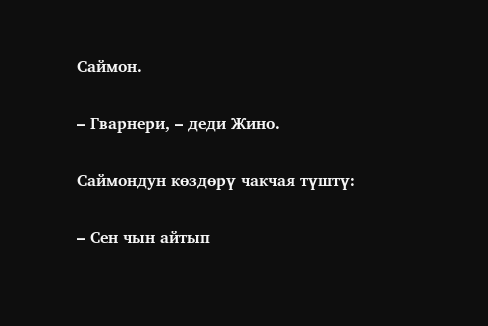Саймон.

– Гварнери, – деди Жино.

Саймондун көздөрү чакчая түштү:

– Сен чын айтып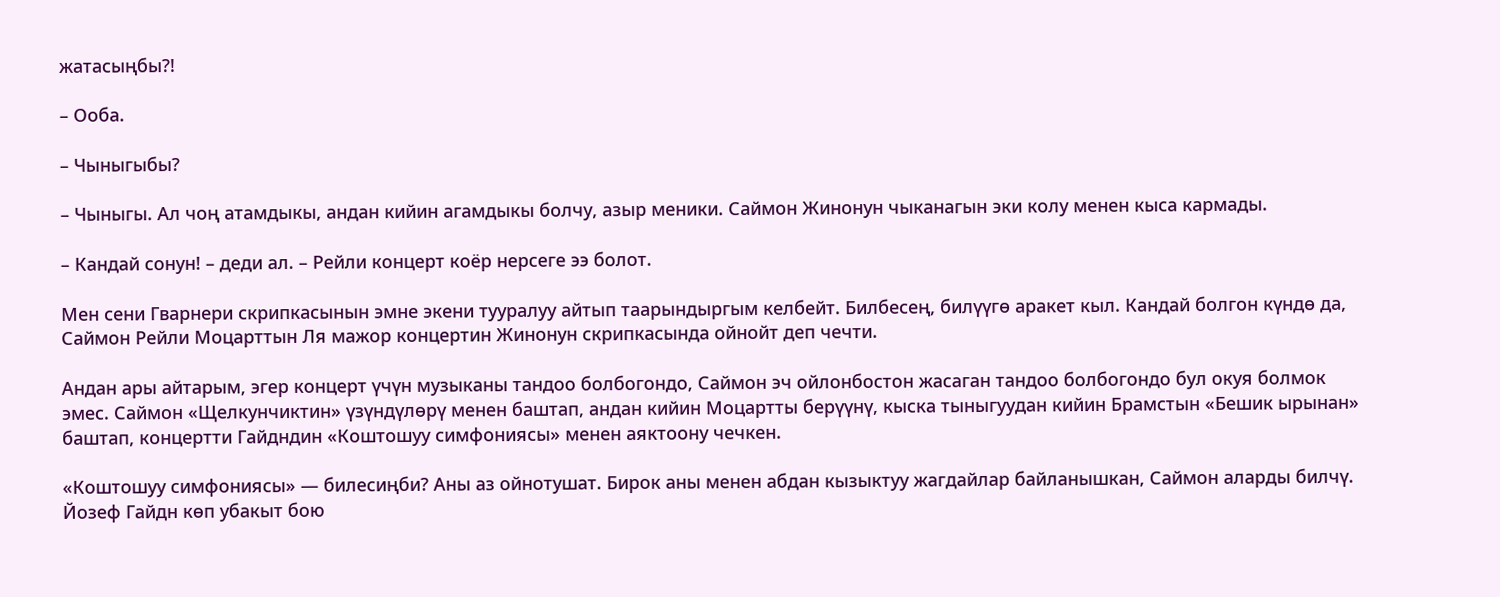жатасыңбы?!

– Ооба.

– Чыныгыбы?

– Чыныгы. Ал чоң атамдыкы, андан кийин агамдыкы болчу, азыр меники. Саймон Жинонун чыканагын эки колу менен кыса кармады.

– Кандай сонун! – деди ал. – Рейли концерт коёр нерсеге ээ болот.

Мен сени Гварнери скрипкасынын эмне экени тууралуу айтып таарындыргым келбейт. Билбесең, билүүгө аракет кыл. Кандай болгон күндө да, Саймон Рейли Моцарттын Ля мажор концертин Жинонун скрипкасында ойнойт деп чечти.

Андан ары айтарым, эгер концерт үчүн музыканы тандоо болбогондо, Саймон эч ойлонбостон жасаган тандоо болбогондо бул окуя болмок эмес. Саймон «Щелкунчиктин» үзүндүлөрү менен баштап, андан кийин Моцартты берүүнү, кыска тыныгуудан кийин Брамстын «Бешик ырынан» баштап, концертти Гайдндин «Коштошуу симфониясы» менен аяктоону чечкен.

«Коштошуу симфониясы» — билесиңби? Аны аз ойнотушат. Бирок аны менен абдан кызыктуу жагдайлар байланышкан, Саймон аларды билчү. Йозеф Гайдн көп убакыт бою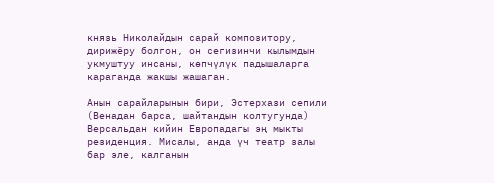князь Николайдын сарай композитору, дирижёру болгон, он сегизинчи кылымдын укмуштуу инсаны, көпчүлүк падышаларга караганда жакшы жашаган.

Анын сарайларынын бири, Эстерхази сепили (Венадан барса, шайтандын колтугунда) Версальдан кийин Европадагы эң мыкты резиденция. Мисалы, анда үч театр залы бар эле, калганын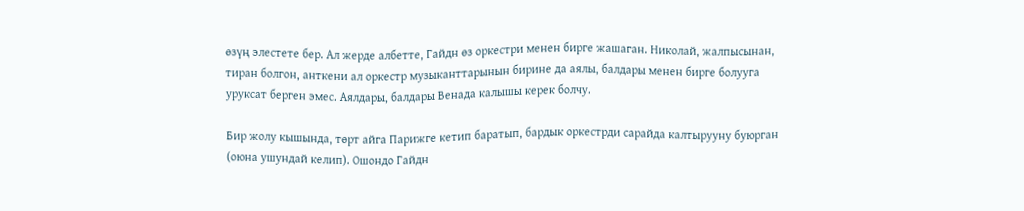өзүң элестете бер. Ал жерде албетте, Гайдн өз оркестри менен бирге жашаган. Николай, жалпысынан, тиран болгон, анткени ал оркестр музыканттарынын бирине да аялы, балдары менен бирге болууга уруксат берген эмес. Аялдары, балдары Венада калышы керек болчу.

Бир жолу кышында, төрт айга Парижге кетип баратып, бардык оркестрди сарайда калтырууну буюрган (оюна ушундай келип). Ошондо Гайдн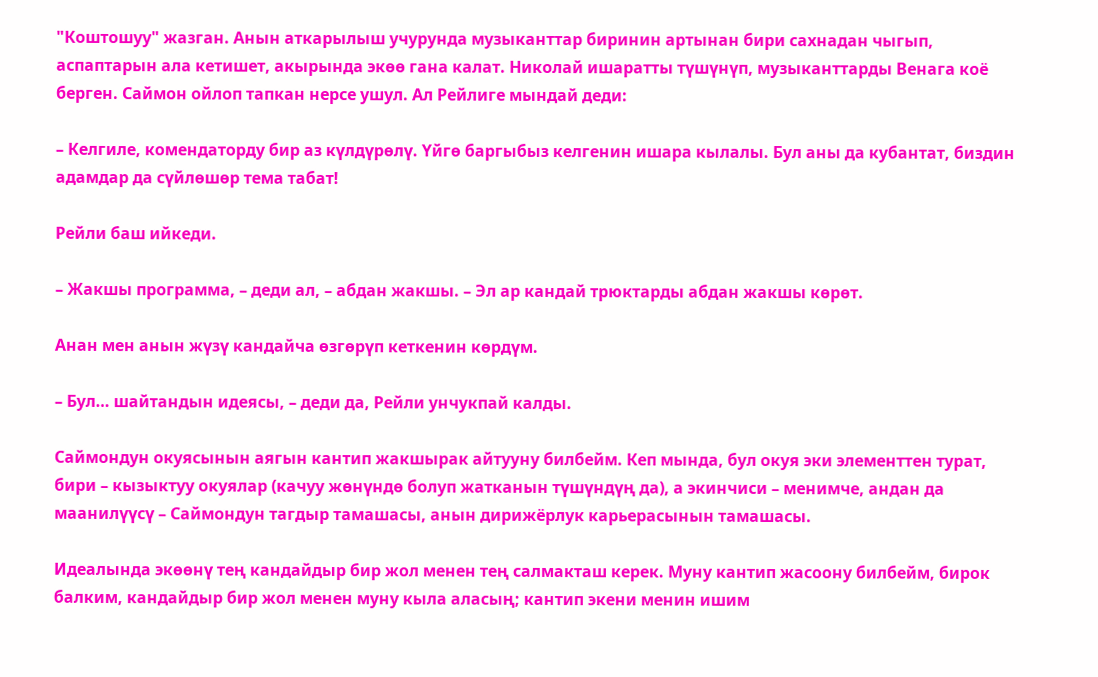"Коштошуу" жазган. Анын аткарылыш учурунда музыканттар биринин артынан бири сахнадан чыгып, аспаптарын ала кетишет, акырында экөө гана калат. Николай ишаратты түшүнүп, музыканттарды Венага коё берген. Саймон ойлоп тапкан нерсе ушул. Ал Рейлиге мындай деди:

– Келгиле, комендаторду бир аз күлдүрөлү. Үйгө баргыбыз келгенин ишара кылалы. Бул аны да кубантат, биздин адамдар да сүйлөшөр тема табат!

Рейли баш ийкеди.

– Жакшы программа, – деди ал, – абдан жакшы. – Эл ар кандай трюктарды абдан жакшы көрөт.

Анан мен анын жүзү кандайча өзгөрүп кеткенин көрдүм.

– Бул… шайтандын идеясы, – деди да, Рейли унчукпай калды.

Саймондун окуясынын аягын кантип жакшырак айтууну билбейм. Кеп мында, бул окуя эки элементтен турат, бири – кызыктуу окуялар (качуу жөнүндө болуп жатканын түшүндүң да), а экинчиси – менимче, андан да маанилүүсү – Саймондун тагдыр тамашасы, анын дирижёрлук карьерасынын тамашасы.

Идеалында экөөнү тең кандайдыр бир жол менен тең салмакташ керек. Муну кантип жасоону билбейм, бирок балким, кандайдыр бир жол менен муну кыла аласың; кантип экени менин ишим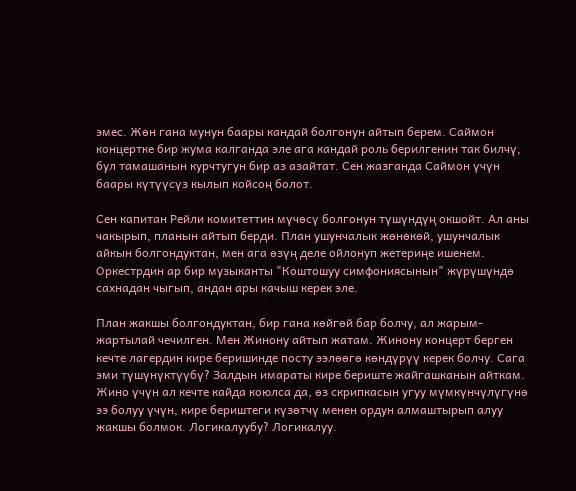эмес. Жөн гана мунун баары кандай болгонун айтып берем. Саймон концертке бир жума калганда эле ага кандай роль берилгенин так билчү, бул тамашанын курчтугун бир аз азайтат. Сен жазганда Саймон үчүн баары күтүүсүз кылып койсоң болот.

Сен капитан Рейли комитеттин мүчөсү болгонун түшүндүң окшойт. Ал аны чакырып, планын айтып берди. План ушунчалык жөнөкөй, ушунчалык айкын болгондуктан, мен ага өзүң деле ойлонуп жетериңе ишенем. Оркестрдин ар бир музыканты "Коштошуу симфониясынын" жүрүшүндө сахнадан чыгып, андан ары качыш керек эле.

План жакшы болгондуктан, бир гана көйгөй бар болчу, ал жарым-жартылай чечилген. Мен Жинону айтып жатам. Жинону концерт берген кечте лагердин кире беришинде посту ээлөөгө көндүрүү керек болчу. Сага эми түшүнүктүүбү? Залдын имараты кире бериште жайгашканын айткам. Жино үчүн ал кечте кайда коюлса да, өз скрипкасын угуу мүмкүнчүлүгүнө ээ болуу үчүн, кире бериштеги күзөтчү менен ордун алмаштырып алуу жакшы болмок. Логикалуубу? Логикалуу.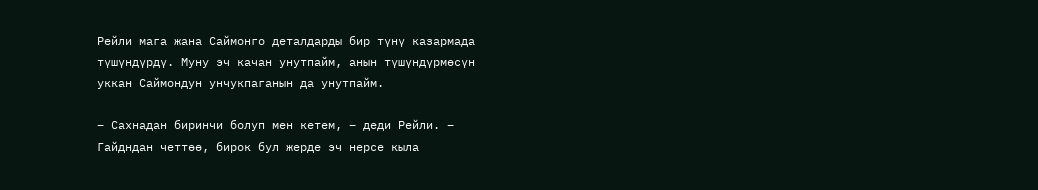Рейли мага жана Саймонго деталдарды бир түнү казармада түшүндүрдү. Муну эч качан унутпайм, анын түшүндүрмөсүн уккан Саймондун унчукпаганын да унутпайм.

– Сахнадан биринчи болуп мен кетем, – деди Рейли. – Гайдндан четтөө, бирок бул жерде эч нерсе кыла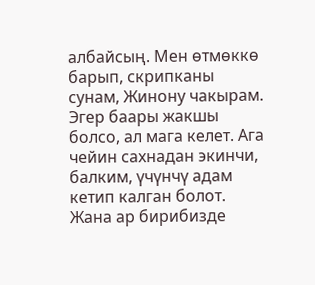албайсың. Мен өтмөккө барып, скрипканы сунам, Жинону чакырам. Эгер баары жакшы болсо, ал мага келет. Ага чейин сахнадан экинчи, балким, үчүнчү адам кетип калган болот. Жана ар бирибизде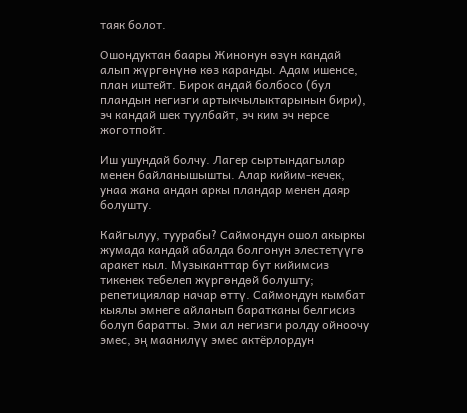таяк болот.

Ошондуктан баары Жинонун өзүн кандай алып жүргөнүнө көз каранды. Адам ишенсе, план иштейт. Бирок андай болбосо (бул пландын негизги артыкчылыктарынын бири), эч кандай шек туулбайт, эч ким эч нерсе жоготпойт.

Иш ушундай болчу. Лагер сыртындагылар менен байланышышты. Алар кийим-кечек, унаа жана андан аркы пландар менен даяр болушту.

Кайгылуу, туурабы? Саймондун ошол акыркы жумада кандай абалда болгонун элестетүүгө аракет кыл. Музыканттар бут кийимсиз тикенек тебелеп жүргөндөй болушту; репетициялар начар өттү. Саймондун кымбат кыялы эмнеге айланып баратканы белгисиз болуп баратты. Эми ал негизги ролду ойноочу эмес, эң маанилүү эмес актёрлордун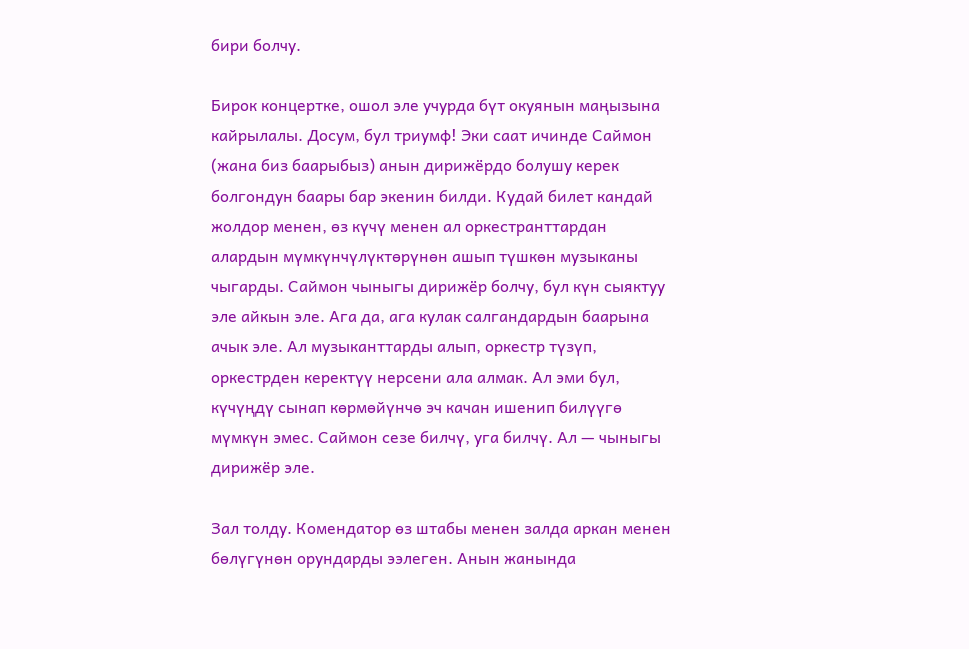бири болчу.

Бирок концертке, ошол эле учурда бүт окуянын маңызына кайрылалы. Досум, бул триумф! Эки саат ичинде Саймон (жана биз баарыбыз) анын дирижёрдо болушу керек болгондун баары бар экенин билди. Кудай билет кандай жолдор менен, өз күчү менен ал оркестранттардан алардын мүмкүнчүлүктөрүнөн ашып түшкөн музыканы чыгарды. Саймон чыныгы дирижёр болчу, бул күн сыяктуу эле айкын эле. Ага да, ага кулак салгандардын баарына ачык эле. Ал музыканттарды алып, оркестр түзүп, оркестрден керектүү нерсени ала алмак. Ал эми бул, күчүңдү сынап көрмөйүнчө эч качан ишенип билүүгө мүмкүн эмес. Саймон сезе билчү, уга билчү. Ал — чыныгы дирижёр эле.

Зал толду. Комендатор өз штабы менен залда аркан менен бөлүгүнөн орундарды ээлеген. Анын жанында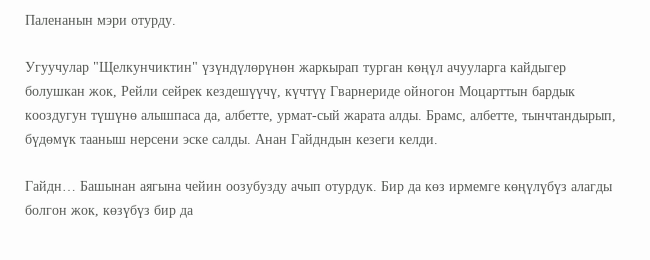Паленанын мэри отурду.

Угуучулар "Щелкунчиктин" үзүндүлөрүнөн жаркырап турган көңүл ачууларга кайдыгер болушкан жок, Рейли сейрек кездешүүчү, күчтүү Гварнериде ойногон Моцарттын бардык кооздугун түшүнө алышпаса да, албетте, урмат-сый жарата алды. Брамс, албетте, тынчтандырып, бүдөмүк тааныш нерсени эске салды. Анан Гайдндын кезеги келди.

Гайдн… Башынан аягына чейин оозубузду ачып отурдук. Бир да көз ирмемге көңүлүбүз алагды болгон жок, көзүбүз бир да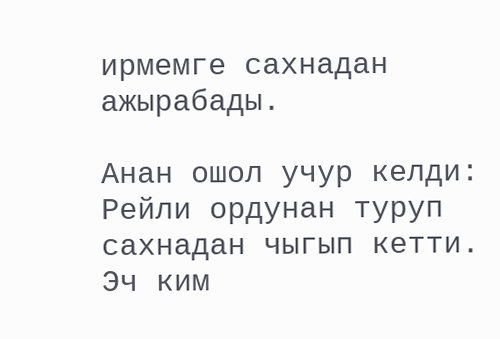ирмемге сахнадан ажырабады.

Анан ошол учур келди: Рейли ордунан туруп сахнадан чыгып кетти. Эч ким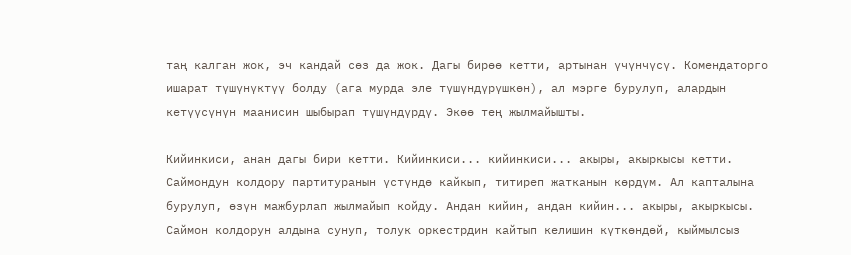таң калган жок, эч кандай сөз да жок. Дагы бирөө кетти, артынан үчүнчүсү. Комендаторго ишарат түшүнүктүү болду (ага мурда эле түшүндүрүшкөн), ал мэрге бурулуп, алардын кетүүсүнүн маанисин шыбырап түшүндүрдү. Экөө тең жылмайышты.

Кийинкиси, анан дагы бири кетти. Кийинкиси... кийинкиси... акыры, акыркысы кетти. Саймондун колдору партитуранын үстүндө кайкып, титиреп жатканын көрдүм. Ал капталына бурулуп, өзүн мажбурлап жылмайып койду. Андан кийин, андан кийин... акыры, акыркысы. Саймон колдорун алдына сунуп, толук оркестрдин кайтып келишин күткөндөй, кыймылсыз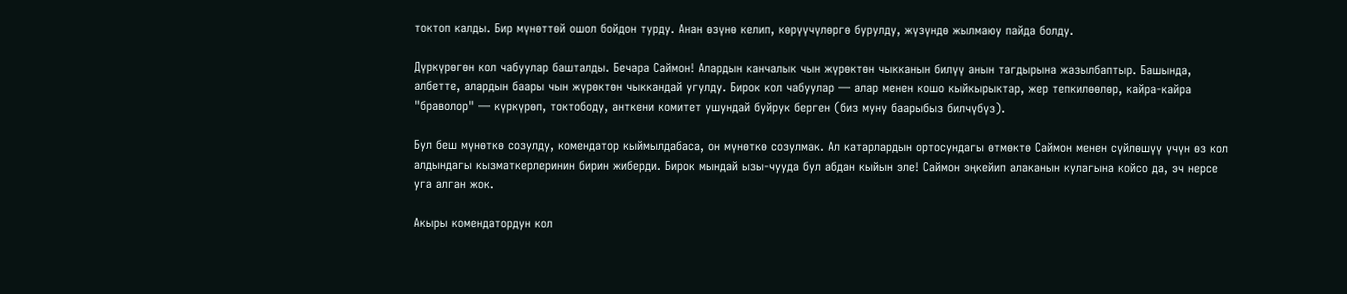токтоп калды. Бир мүнөттөй ошол бойдон турду. Анан өзүнө келип, көрүүчүлөргө бурулду, жүзүндө жылмаюу пайда болду.

Дүркүрөгөн кол чабуулар башталды. Бечара Саймон! Алардын канчалык чын жүрөктөн чыкканын билүү анын тагдырына жазылбаптыр. Башында, албетте, алардын баары чын жүрөктөн чыккандай угулду. Бирок кол чабуулар — алар менен кошо кыйкырыктар, жер тепкилөөлөр, кайра-кайра "браволор" — күркүрөп, токтободу, анткени комитет ушундай буйрук берген (биз муну баарыбыз билчүбүз).

Бул беш мүнөткө созулду, комендатор кыймылдабаса, он мүнөткө созулмак. Ал катарлардын ортосундагы өтмөктө Саймон менен сүйлөшүү үчүн өз кол алдындагы кызматкерлеринин бирин жиберди. Бирок мындай ызы-чууда бул абдан кыйын эле! Саймон эңкейип алаканын кулагына койсо да, эч нерсе уга алган жок.

Акыры комендатордун кол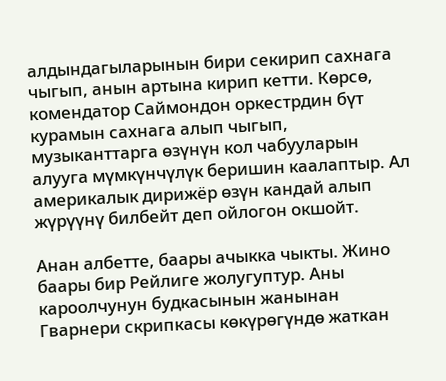алдындагыларынын бири секирип сахнага чыгып, анын артына кирип кетти. Көрсө, комендатор Саймондон оркестрдин бүт курамын сахнага алып чыгып, музыканттарга өзүнүн кол чабууларын алууга мүмкүнчүлүк беришин каалаптыр. Ал америкалык дирижёр өзүн кандай алып жүрүүнү билбейт деп ойлогон окшойт.

Анан албетте, баары ачыкка чыкты. Жино баары бир Рейлиге жолугуптур. Аны кароолчунун будкасынын жанынан Гварнери скрипкасы көкүрөгүндө жаткан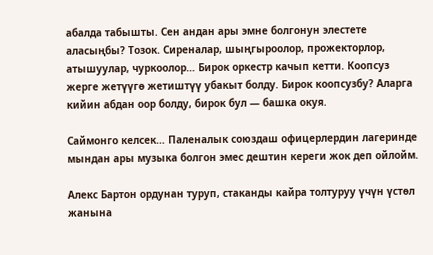абалда табышты. Сен андан ары эмне болгонун элестете аласыңбы? Тозок. Сиреналар, шыңгыроолор, прожекторлор, атышуулар, чуркоолор… Бирок оркестр качып кетти. Коопсуз жерге жетүүгө жетиштүү убакыт болду. Бирок коопсузбу? Аларга кийин абдан оор болду, бирок бул — башка окуя.

Саймонго келсек… Паленалык союздаш офицерлердин лагеринде мындан ары музыка болгон эмес дештин кереги жок деп ойлойм.

Алекс Бартон ордунан туруп, стаканды кайра толтуруу үчүн үстөл жанына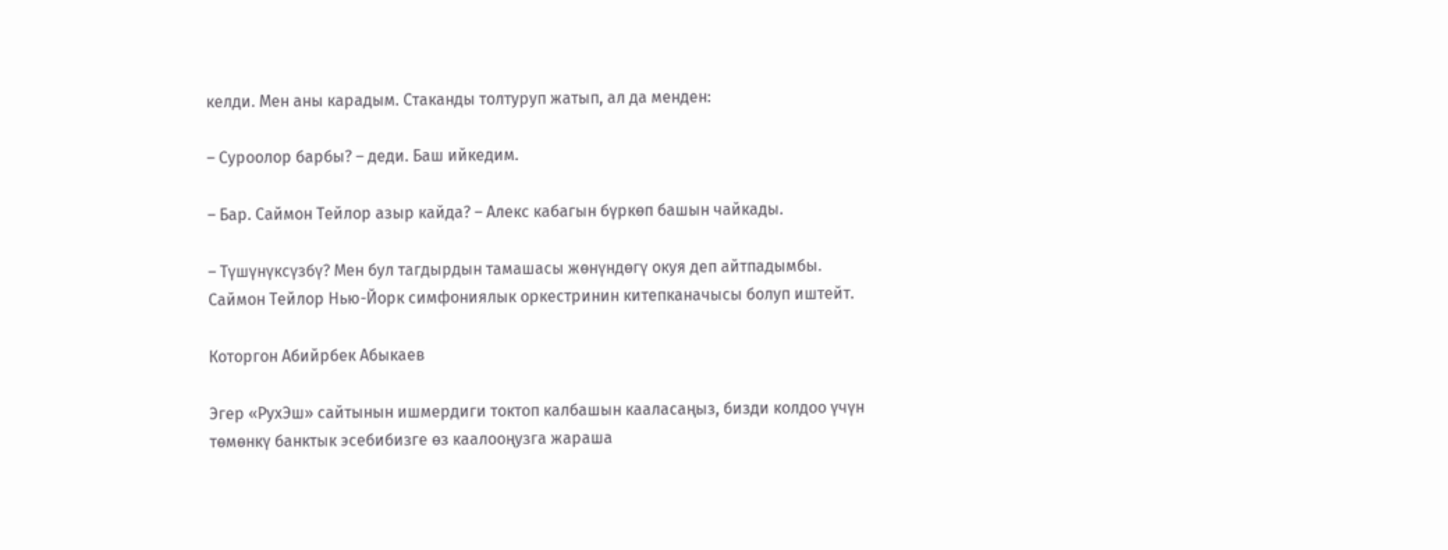келди. Мен аны карадым. Стаканды толтуруп жатып, ал да менден:

– Суроолор барбы? – деди. Баш ийкедим.

– Бар. Саймон Тейлор азыр кайда? – Алекс кабагын бүркөп башын чайкады.

– Түшүнүксүзбү? Мен бул тагдырдын тамашасы жөнүндөгү окуя деп айтпадымбы. Саймон Тейлор Нью-Йорк симфониялык оркестринин китепканачысы болуп иштейт.

Которгон Абийрбек Абыкаев

Эгер «РухЭш» сайтынын ишмердиги токтоп калбашын кааласаңыз, бизди колдоо үчүн төмөнкү банктык эсебибизге өз каалооңузга жараша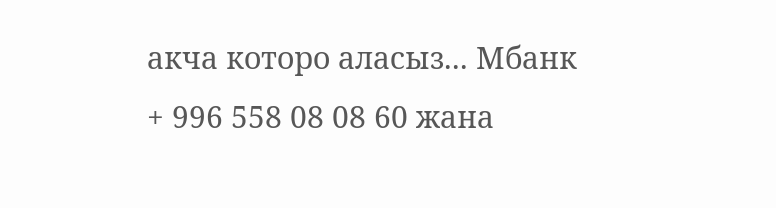акча которо аласыз... Мбанк + 996 558 08 08 60 жана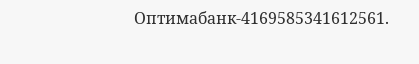Оптимабанк-4169585341612561.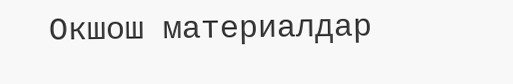Окшош материалдар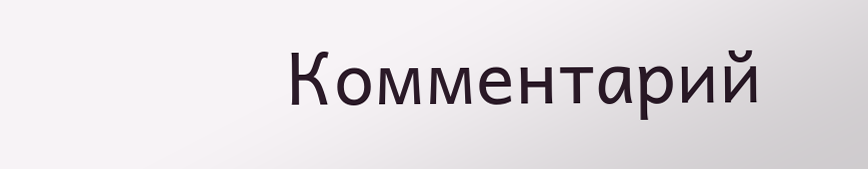Комментарий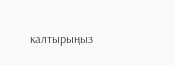калтырыңыз